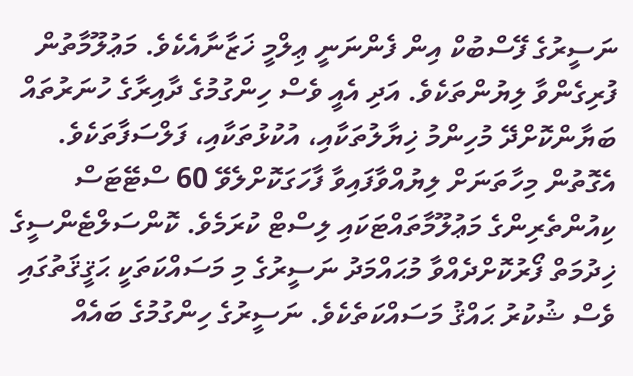ނަސީރުގެ ފޭސްބުކް އިން ފެންނަނީ ޢިލްމީ ޚަޒާނާއެކެވެ. މަޢުލޫމާތުން ފުރިގެންވާ ލިޔުންތަކެވެ. އަދި އެއީ ވެސް ހިންގުމުގެ ދާއިރާގެ ހުނަރުތައް ބަޔާންކޮށްދޭ މުހިންމު ޚިޔާލުތަކާއި، އުކުޅުތަކާއި، ފަލްސަފާތަކެވެ. އެގޮތުން މިހާތަނަށް ލިޔުއްވާފައިވާ ފާހަގަކޮށްލެވޭ 60 ސްޓޭޓަސް ކިއުންތެރިންގެ މަޢުލޫމާތައްޓަކައި ލިސްޓް ކުރަމެވެ. ކޮންސަލްޓެންސީގެ ޚިދުމަތް ފޯރުކޮށްދެއްވާ މުޙައްމަދު ނަސީރުގެ މި މަސައްކަތަކީ ޙަޤީޤަތުގައި ވެސް ޝުކުރު ޙައްޤު މަސައްކަތެކެވެ. ނަސީރުގެ ހިންގުމުގެ ބައެއް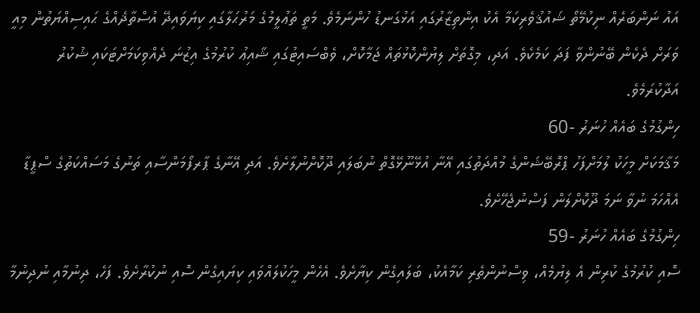އައު ނަންބަރެއް ނިކުމޭތޯ ޝައުޤުވެރިކަމާ އެކު އިންތިޒާރުގައި އަޅުގަނޑު ހުންނަމެވެ. މަތީ ތަޢުލީމުގެ މަރުޙަލާގައި ކިޔަވައިދޭ އުސްތާޛެއްގެ ޙައިސިއްޔަތުން މިއީ ވަރަށް ދެކެން ބޭނުންވާ ފަދަ ކަމެކެވެ. އަދި، މިގޮތަށް ލިޔުންކޮޅުތައް ޖަމާކޮށް، ވެބްސައިޓުގައި ޝާއިޢު ކުރުމުގެ އިޒުނަ ދެއްވިކަމަށްޓަކައި ޝުކުރު އަދާކުރަމެވެ.
ހިންގުމުގެ ބައެއް ހުނަރު -60
މަޤާމަކަށް މީހަކު ލުމަށްފަހު ޕްރޮބޭޝަންގެ މުއްދަތުގައި އޭނާ އުޅޭނޫޅޭގޮތް ނުބަލައި ދޫކޮށްނުލާށެވެ. އަދި އޭނާގެ ޕާރފޯމަންސާއި ތަނުގެ މަސައްކަތުގެ ސްޕީޑާ އެއްހަމަ ނުވާ ނަމަ ދޫކޮށްލަން ފަސްނުޖެހޭށެވެ.
ހިންގުމުގެ ބައެއް ހުނަރު -59
ސޮއި ކުރުމުގެ ކުރިން އެ ލިޔުމެއް، ވިސްނުންތެރި ކަމާއެކު، ބަލައިގެން ކިޔާށެވެ. އެހެން މީހަކުލައްވައި ކިޔައިގެން ސޮއި ނުކުރާށެވެ. ފަހެ، ދިނުމާއި ނުދިނުމާ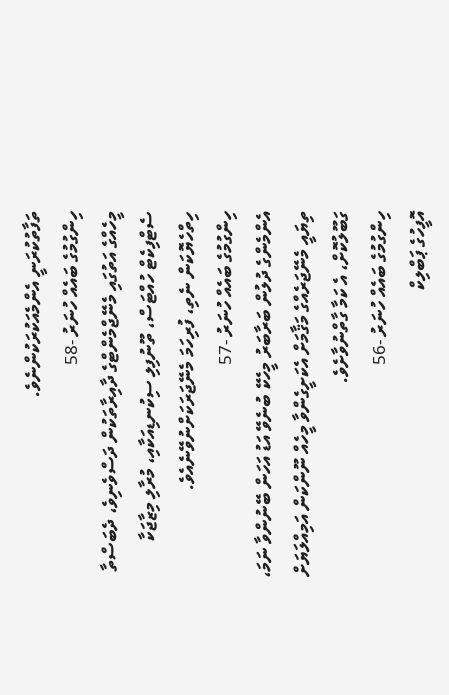ތަފާތުކުރަނީ އެންމެއަކުރަކުންނެވެ.
ހިންގުމުގެ ބައެއް ހުނަރު -58
މީހެއްގެ އަތުގައި މެނޭޖްމެންޓްގެ ދާއިރާތަކުން ދަސްވެނިވެ، ދެބަސްތާ ސެޓްފިކެޓް ހުއްޓަސް، ތޫނުފިލި ސިކުނޑިއަކާއި، މުރާލި މިޒާޖަކާ ހިތްހެޔޮކަން ނެތި، ފުރިހަމަ މެނޭޖަރަކަށްނުވޭނެއެވެ.
ހިންގުމުގެ ބައެއް ހުނަރު -57
އެންމެންގެ ދުލުން ބަރާބަރު މީހެކޭ ބުނެވޭ އަޑު އަހަން ބޭނުންވާ ނަމަ، ތިޔައީ މެނޭޖަރެއްގެ މަޤާމަށް އެކަށީގެންވާ މީހެއް ނޫންކަން އަމިއްލަޔަށް ގަބޫލުކޮށް، އެ ކަމާ ގާތްނުވާށެވެ.
ހިންގުމުގެ ބައެއް ހުނަރު -56
އޮފީހުގެ ޕަބްލިކް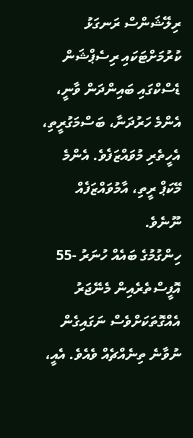ރިލޭޝަންސް ރަނގަޅު ކުރުމަށްޓަކައި ރިސެޕްޝަން ޑެސްކްގައި ބައިންދަން ވާނީ، އެންމެ ހަރުދަނާ، ބަސްމަގުރީތި، އެހީތެރި މުވައްޒަފެވެ. އެންމެ މޭކަޕް ރީތި، އާމުވައްޒަފެއް ނޫނެވެ.
ހިންގުމުގެ ބައެއް ހުނަރު -55
އޮފީސްތެރެއިން މެނޭޖަރު އެއްގޮތަކަށްވެސް ނަގައިގެން ނުވާނެ ތިނެއްޗެއް ވެއެވެ. އެއީ،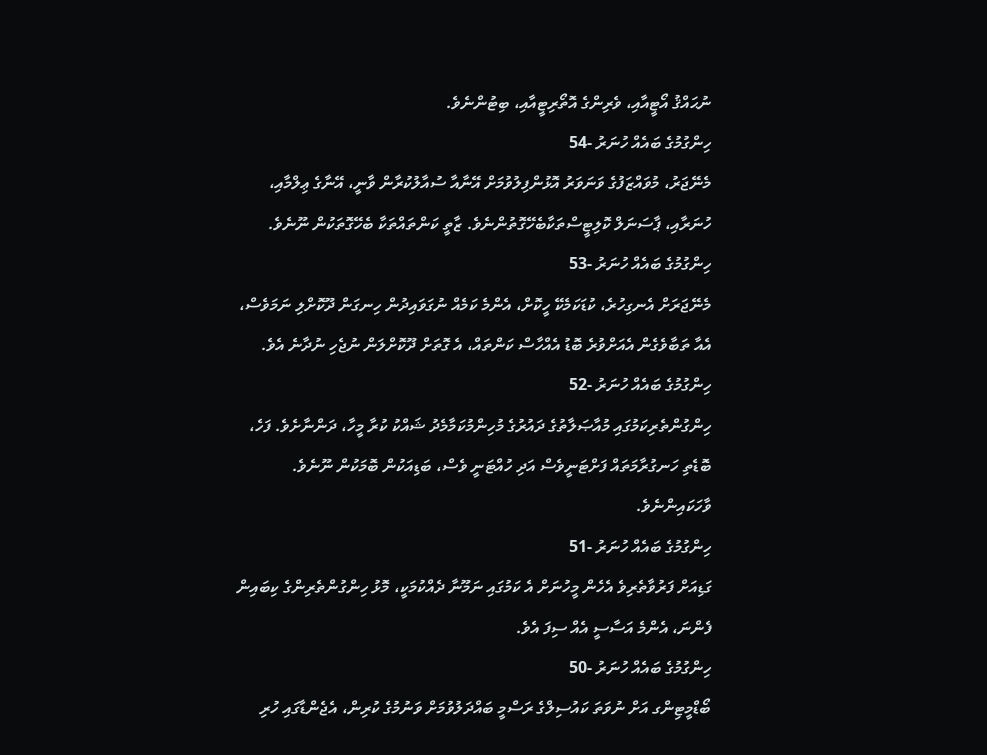ނުޙައްޤު އޯޓީއާއި، ވެރިންގެ އޮތޯރިޓީއާއި، ބިޓުންނެވެ.
ހިންގުމުގެ ބައެއް ހުނަރު -54
މެނޭޖަރު، މުވައްޒަފުގެ ވަނަވަރު އޮޅުންފިލުވުމަށް އޭނާއާ ސުއާލުކުރާން ވާނީ، އޭނާގެ ޢިލްމާއި، ހުނަރާއި، ޕާސަނަލް ކޮލިޓީސްތަކާބެހޭގޮތުންނެވެ. ޒާތީ ކަންތައްތަކާ ބެހޭގޮތަކުން ނޫނެވެ.
ހިންގުމުގެ ބައެއް ހުނަރު -53
މެނޭޖަރަށް އެނގިހުރެ، ކުޑަކަމެކޭ ހީކޮށް، އެންމެ ކަމެއް ނުގަވައިދުން ހިނގަން ދޫކޮށްލި ނަމަވެސް، އެއާ ތަބާވެގެން އެއަށްވުރެ ބޮޑު އެއްހާސް ކަންތައް، އެ ގޮތަށް ދޫކޮށްލަން ނުޖެހި ނުދާނެ އެވެ.
ހިންގުމުގެ ބައެއް ހުނަރު -52
ހިންގުންތެރިކަމުގައި މުއާޞަލާތުގެ ދައުރުގެ މުހިންމުކަމާމެދު ޝައްކު ކުރާ މީހާ، ދަންނާށެވެ. ފަހެ، ބޮޑެތި ހަނގުރާމަތައް ފަށްޓަނީވެސް އަދި ހުއްޓަނީ ވެސް، ބަޑިއަކުން ބޮމަކުން ނޫނެވެ. ވާހަކައިންނެވެ.
ހިންގުމުގެ ބައެއް ހުނަރު -51
ގަޑިއަށް ފަރުވާތެރިވެ އެހެން މީހުނަށް އެ ކަމުގައި ނަމޫނާ ދެއްކުމަކީ، މޮޅު ހިންގުންތެރިންގެ ކިބައިން ފެންނަ، އެންމެ އަސާސީ އެއް ސިފަ އެވެ.
ހިންގުމުގެ ބައެއް ހުނަރު -50
ބޯޑްމީޓިންގ އަށް ނުވަތަ ކައުސިލްގެ ރަސްމީ ބައްދަލުވުމަށް ވަނުމުގެ ކުރިން، އެޖެންޑާގައި ހުރި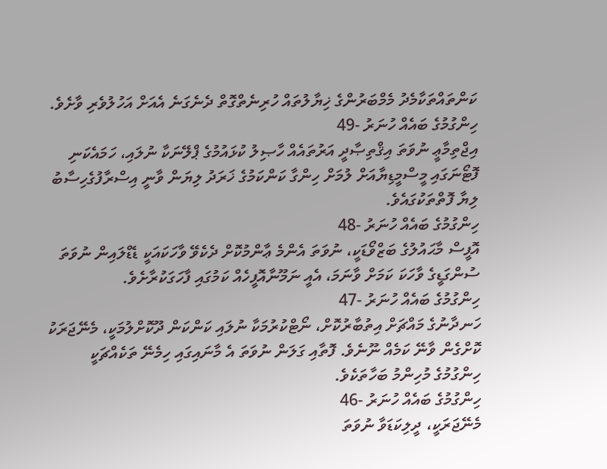ކަންތައްތަކާމެދު މެމްބަރުންގެ ޚިޔާލުތައް ހުރިނެތްގޮތް ދެނެގަނެ އެއަށް އަހުލުވެރި ވާށެވެ.
ހިންގުމުގެ ބައެއް ހުނަރު -49
އިޖްތިމާޢީ ނުވަތަ އިޤްތިޞާދީ އަރުތައެއް ހާޞިލު ކުޅައުމުގެ ޕްލޭނަކާ ނުލައި، ހަމައެކަނި ފޮޓޯނަގައި މީސްމީޑިޔާއަށް ލުމަށް ހިންގާ ކަންކަމުގެ ޚަރަދު ލިޔަން ވާނީ އިސްރާފުގެހިސާބު ލިޔާ ފޮތްތަކުގައެވެ.
ހިންގުމުގެ ބައެއް ހުނަރު -48
އޮފީސް މާޙައުލުގެ ބަޒްވޯޑަކީ، ނުވަތަ އެންމެ ޢާންމުކޮށް ދެކެވޭ ވާހަކައަކީ ޑެޑްލައިން ނުވަތަ ސުންގަޑީގެ ވާހަކަ ކަމަށް ވާނަމަ، އެއީ ނަމޫނާއޮފީހެއް ކަމުގައި ފާހަގަކުރާށެވެ.
ހިންގުމުގެ ބައެއް ހުނަރު -47
ހަނދާނުގެ މައްޗަށް އިތުބާރުކޮށް، ނޯޓްކުރުމަކާ ނުލައި ކަންކަން ދޫކޮށްލުމަކީ، މެނޭޖަރަކު ކޮށްގެން ވާނޭ ކަމެއް ނޫނެވެ. ފޮތާއި ގަލަން ނުވަތަ އެ މާނައިގައި ހިމެނޭ ތަކެއްޗަކީ ހިންގުމުގެ މުހިންމު ބަހާތަކެވެ.
ހިންގުމުގެ ބައެއް ހުނަރު -46
މެނޭޖަރަކީ، ދީލިކަޑަވާ ނުވަތަ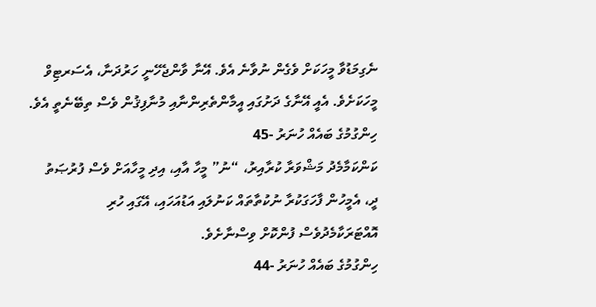ނެގިމަޑުވާ މީހަކަށް ވެގެން ނުވާނެ އެވެ. އޭނާ ވާންޖެހޭނީ ހަރުދަނާ، އެސަރޓިވް މީހަކަށެވެ. އެއީ އޭނާގެ ދަށުގައި އީމާންތެރިންނާއި މުނާފިޤުން ވެސް ތިބޭނެތީ އެވެ.
ހިންގުމުގެ ބައެއް ހުނަރު -45
ކަންކަމާމެދު މަޝްވަރާ ކުރާއިރު، “ނު” މީހާ އާއި، އިދި މީހާއަށް ވެސް ފުރުޞަތު ދީ، އެމީހުން ފާހަގަކުރާ ނުކުތާތައް ކަނުލައި އަޑުއަހައި، އޭގައި ހުރި އޮއްޓަރަކާމެދުވެސް ފުންކޮށް ވިސްނާށެވެ.
ހިންގުމުގެ ބައެއް ހުނަރު -44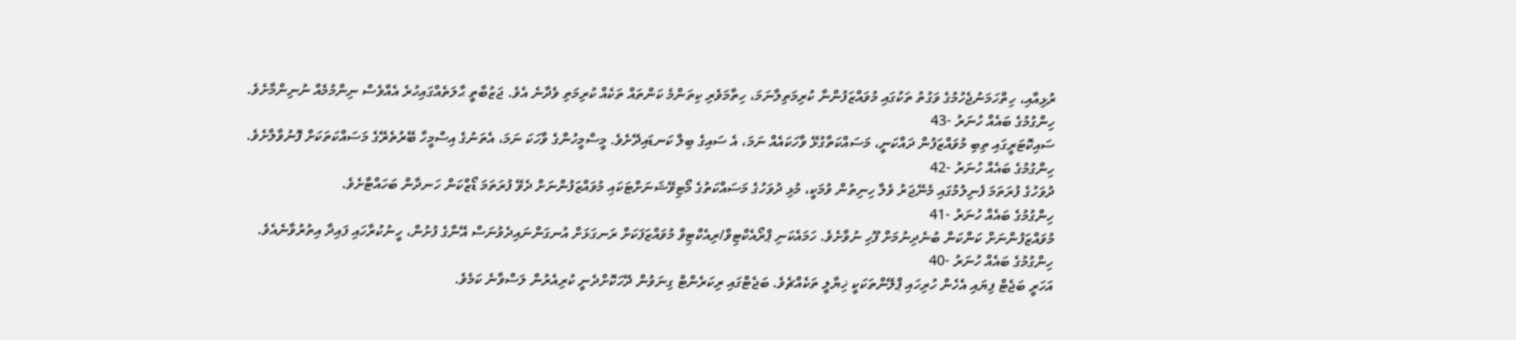ރުޅިއާއި، ހިތްހަމަނުޖެހުމުގެ ވަގުތު ތަކުގައި މުވައްޒަފުންނާ ކުރިމަތިލާނަމަ، ހިތާމަވެރި ކިތަންމެ ކަންތައް ތަކެއް ކުރިމަތި ވެދާނެ އެވެ. ޖަޒުބާތީ ޙާލަތެއްގައިހުރެ އެއްވެސް ނިންމުމެއް ނުނިންމާށެވެ.
ހިންގުމުގެ ބައެއް ހުނަރު -43
ސައިކޮޓަރީގައި ތިބި މުވައްޒަފުން ދައްކަނީ، މަސައްކަތާގުޅޭ ވާހަކައެއް ނަމަ، އެ ސައިގެ ބިލް ކަނޑައިދޭށެވެ. މީސްމީހުންގެ ވާހަކަ ނަމަ، އެތަނުގެ އިސްމީހާ ބޭރުތެރޭގެ މަސައްކަތަކަށް ފޮނުވާލާށެވެ.
ހިންގުމުގެ ބައެއް ހުނަރު -42
ދުވަހުގެ ފުރަތަމަ ފެނިލުމުގައި މެނޭޖަރު ވެލާ ހިނިތުން ވުމަކީ، މުޅި ދުވަހުގެ މަސައްކަތުގެ މޯޓިވޭޝަނަށްޓަކައި މުވައްޒަފުންނަށް ދެވޭ ފުރަތަމަ ޑޯޒްކަން ހަނދާން ބަހައްޓާށެވެ.
ހިންގުމުގެ ބައެއް ހުނަރު -41
މުވައްޒަފުންނަށް ކަންކަން ބުނެދިނުމަށް ފޫހި ނުވާށެވެ. ހަމައެކަނި ޕްރޯއެކްޓިވް/ރިއެކްޓިވް މުވައްޒަފަކަށް ރަނގަޅަށް އުނގަންނައިދެވުނަސް އޭނާގެ ފުށުން، ހީނުކުރާހައި ފައިދާ އިތުރުވާނެއެވެ.
ހިންގުމުގެ ބައެއް ހުނަރު -40
އަހަރީ ބަޖެޓް ފިޔައި އެހެން ހުރިހައި ޕްލޭންތަކަކީ ޚިޔާލީ ތަކެއްޗެވެ. ބަޖެޓްގައި ރިކަރެންޓް ގިނަވުން ދޭހަކޮށްދެނީ ކުރިއެރުން ލަސްވާނެ ކަމެވެ.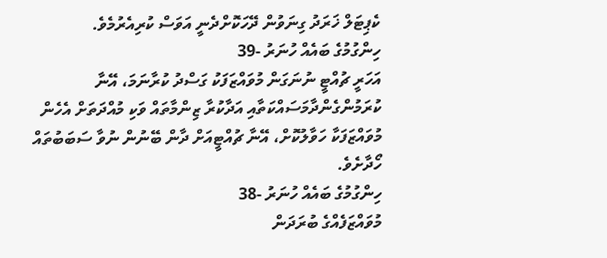ކެޕިޓަލް ޚަރަދު ގިނަވުން ދޭހަކޮށްދެނީ އަވަސް ކުރިއެރުމެވެ.
ހިންގުމުގެ ބައެއް ހުނަރު -39
އަހަރީ ޗުއްޓީ ނުނަގަން މުވައްޒަފަކު ގަސްދު ކުރާނަމަ، އޭނާ ކުރަމުންގެންދާމަސައްކަތާއި އަދާކުރާ ޒިންމާތައް ވަކި މުއްދަތަށް އެހެން މުވައްޒަފަކާ ހަވާލުކޮށް، އޭނާ ޗުއްޓީއަށް ދާން ބޭނުން ނުވާ ސަބަބުތައް ހޯދާށެވެ.
ހިންގުމުގެ ބައެއް ހުނަރު -38
މުވައްޒަފެއްގެ ބުރަދަން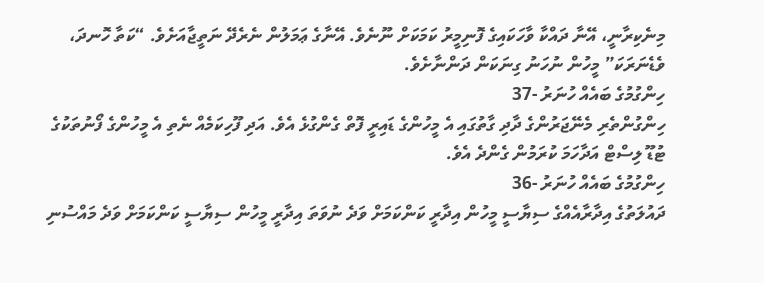މިނެކިރާނީ، އޭނާ ދައްކާ ވާހަކައިގެ ފޮނިމީރު ކަމަކަށް ނޫނެވެ. އޭނާގެ ޢަމަލުން ނެރެދޭ ނަތީޖާއަށެވެ. “ކަތާ ހޮނދަ، ވެޑެނަރަކަ” މީހުން ނުހަނު ގިނަކަން ދަންނާށެވެ.
ހިންގުމުގެ ބައެއް ހުނަރު -37
ހިންގުންތެރި މެނޭޖަރުންގެ ދާދި ގާތުގައި އެ މީހުންގެ ޑައިރީ ފޮތް ގެންގުޅެ އެވެ. އަދި ފޫހިކަމެއް ނެތި އެ މީހުންގެ ފޯނުތަކުގެ ޓުޑޫ ލިސްޓް އަދާހަމަ ކުރަމުން ގެންދެ އެވެ.
ހިންގުމުގެ ބައެއް ހުނަރު -36
ދައުލަތުގެ އިދާރާއެއްގެ ސިޔާސީ މީހުން އިދާރީ ކަންކަމަށް ވަދެ ނުވަތަ އިދާރީ މީހުން ސިޔާސީ ކަންކަމަށް ވަދެ މައްސުނި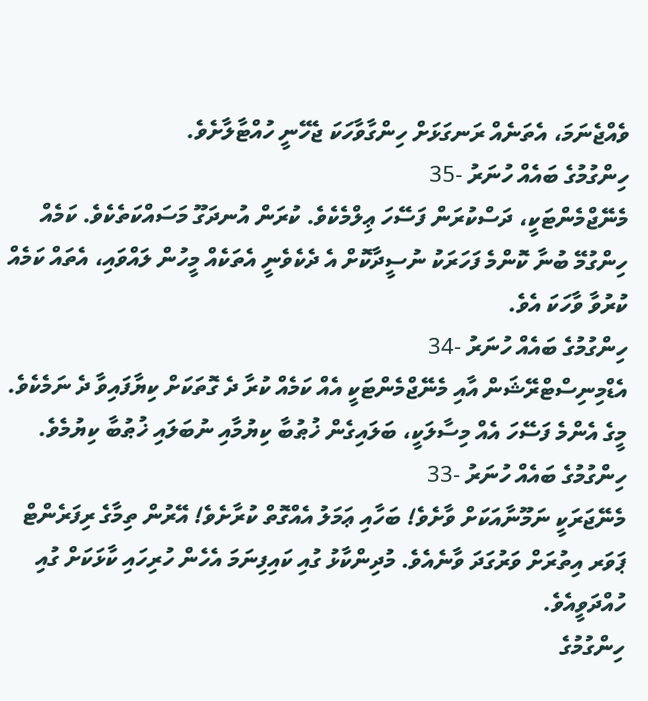ވެއްޖެނަމަ، އެތަނެއް ރަނގަޅަށް ހިންގާވާހަކަ ޖެހޭނީ ހުއްޓާލާށެވެ.
ހިންގުމުގެ ބައެއް ހުނަރު -35
މެނޭޖްމެންޓަކީ، ދަސްކުރަން ފަސޭހަ ޢިލްމެކެވެ. ކުރަން އުނދަގޫ މަސައްކަތެކެވެ. ކަމެއް ހިންގުމޭ ބުނާ ކޮންމެ ފަހަރަކު ނުސީދާކޮށް އެ ދެކެވެނީ އެތަކެއް މީހުން ލައްވައި، އެތައް ކަމެއް ކުރުވާ ވާހަކަ އެވެ.
ހިންގުމުގެ ބައެއް ހުނަރު -34
އެޑްމިނިސްޓްރޭޝަން އާއި މެނޭޖްމެންޓަކީ އެއް ކަމެއް ކުރާ ދެ ގޮތަކަށް ކިޔާފައިވާ ދެ ނަމެކެވެ. މީގެ އެންމެ ފަސޭހަ އެއް މިސާލަކީ، ބަލައިގެން ޚުޠުބާ ކިޔުމާއި ނުބަލައި ޚުޠުބާ ކިޔުމެވެ.
ހިންގުމުގެ ބައެއް ހުނަރު -33
މެނޭޖަރަކީ ނަމޫނާއަކަށް ވާށެވެ! ބަހާއި ޢަމަލު އެއްގޮތް ކުރާށެވެ! އޭރުން ތިމާގެ ރިފަރެންޓް ޕަވަރ އިތުރަށް ވަރުގަދަ ވާނެއެވެ. މުދިންކާޅު ގުއި ކައިފިނަމަ އެހެން ހުރިހައި ކާޅަކަށް ގުއި ހުއްދަވީއެވެ.
ހިންގުމުގެ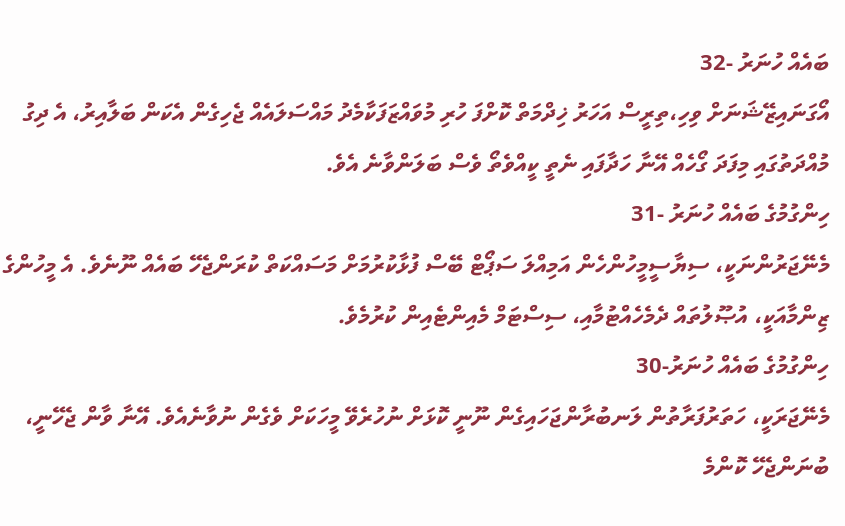ބައެއް ހުނަރު -32
އޯގަނައިޒޭޝަނަށް ވިހި،ތިރީސް އަހަރު ޚިދްމަތް ކޮށްފަ ހުރި މުވައްޒަފަކާމެދު މައްސަލައެއް ޖެހިގެން އެކަން ބަލާއިރު، އެ ދިގު މުއްދަތުގައި މިފަދަ ގޯހެއް އޭނާ ހަދާފައި ނެތީ ކީއްވެތޯ ވެސް ބަލަންވާނެ އެވެ.
ހިންގުމުގެ ބައެއް ހުނަރު -31
މެނޭޖަރުންނަކީ، ސިޔާސީމީހުންހެން އަމިއްލަ ސަޕޯޓް ބޭސް ފުޅާކުރުމަށް މަސައްކަތް ކުރަންޖެހޭ ބައެއް ނޫނެވެ. އެ މީހުންގެ ޒިންމާއަކީ، އުޞޫލުތައް ދެމެހެއްޓުމާއި، ސިސްޓަމް މެއިންޓެއިން ކުރުމެވެ.
ހިންގުމުގެ ބައެއް ހުނަރު-30
މެނޭޖަރަކީ، ހަތަރުފަރާތުން ލަނބުރާންޖަހައިގެން ނޫނީ ކޮޅަށް ނުހުރެވޭ މީހަކަށް ވެގެން ނުވާނެއެވެ. އޭނާ ވާން ޖެހޭނީ، ބުނަންޖެހޭ ކޮންމެ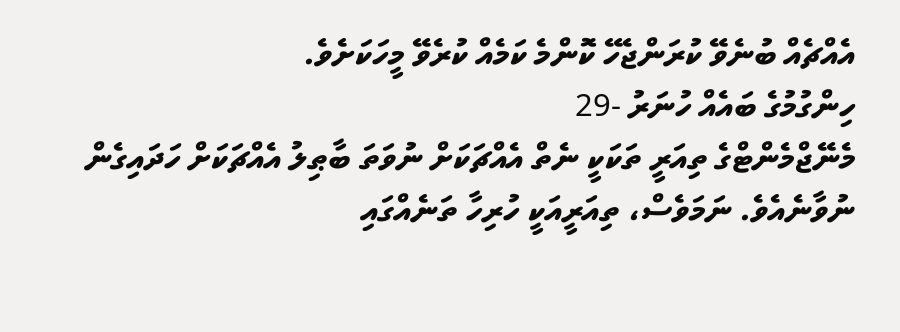އެއްޗެއް ބުނެވޭ ކުރަންޖެހޭ ކޮންމެ ކަމެއް ކުރެވޭ މީހަކަށެވެ.
ހިންގުމުގެ ބައެއް ހުނަރު -29
މެނޭޖްމެންޓްގެ ތިއަރީ ތަކަކީ ނެތް އެއްޗަކަށް ނުވަތަ ބާޠިލު އެއްޗަކަށް ހަދައިގެން ނުވާނެއެވެ. ނަމަވެސް، ތިއަރީއަކީ ހުރިހާ ތަނެއްގައި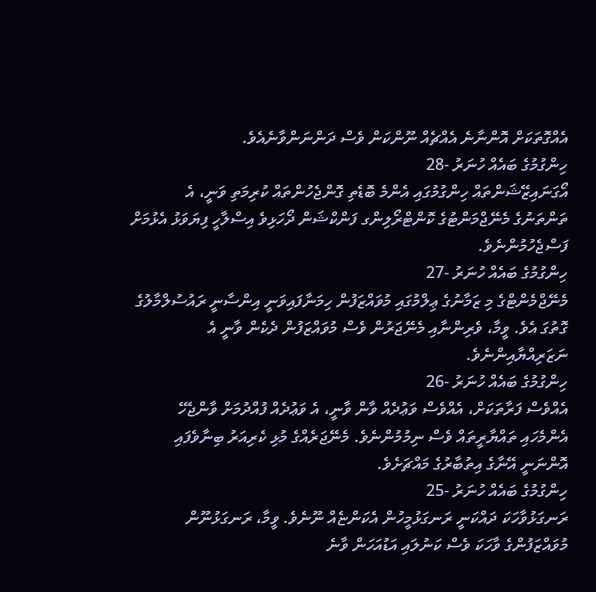އެއްގޮތަކަށް އޮންނާނެ އެއްޗެއް ނޫންކަން ވެސް ދަންނަންވާނެއެވެ.
ހިންގުމުގެ ބައެއް ހުނަރު -28
އޯގަނައިޒޭޝަންތައް ހިންގުމުގައި އެންމެ ބޮޑެތި ގޮންޖެހުންތައް ކުރިމަތި ވަނީ، އެ ތަންތަނުގެ މެނޭޖްމަންޓުގެ ކޮންޓްރޯލިންގ ފަންކްޝަން ދޯހަޅިވެ އިސްލާހީ ފިޔަވަޅު އެޅުމަށް ފަސްޖެހުމުންނެވެ.
ހިންގުމުގެ ބައެއް ހުނަރު -27
މެނޭޖްމެންޓްގެ މި ޒަމާނުގެ ޢިލްމުގައި މުވައްޒަފުން ހިމަނާފައިވަނީ އިންސާނީ ރައުސުލްމާލުގެ ގޮތުގަ އެވެ. ވީމާ، ވެރިންނާއި މެނޭޖަރުން ވެސް މުވައްޒަފުން ދެކެން ވާނީ އެ ނަޒަރިއްޔާއިންނެވެ.
ހިންގުމުގެ ބައެއް ހުނަރު -26
އެއްވެސް ފަރާތަކަށް، އެއްވެސް ވަޢުދެއް ވާން ވާނީ، އެ ވަޢުދެއް ފުއްދުމަށް ވާންޖެހޭ އެންމެހައި ތައްޔާރީތައް ވެސް ނިމުމުންނެވެ. މެނޭޖަރެއްގެ މުޅި ކެރިއަރު ބިނާވެފައި އޮންނަނީ އޭނާގެ އިތުބާރުގެ މައްޗަށެވެ.
ހިންގުމުގެ ބައެއް ހުނަރު -25
ރަނގަޅުވާހަކަ ދައްކަނީ ރަނގަޅުމީހުން އެކަންޏެއް ނޫނެވެ. ވީމާ، ރަނގަޅުނޫން މުވައްޒަފުންގެ ވާހަކަ ވެސް ކަނުލައި އަޑުއަހަން ވާނެ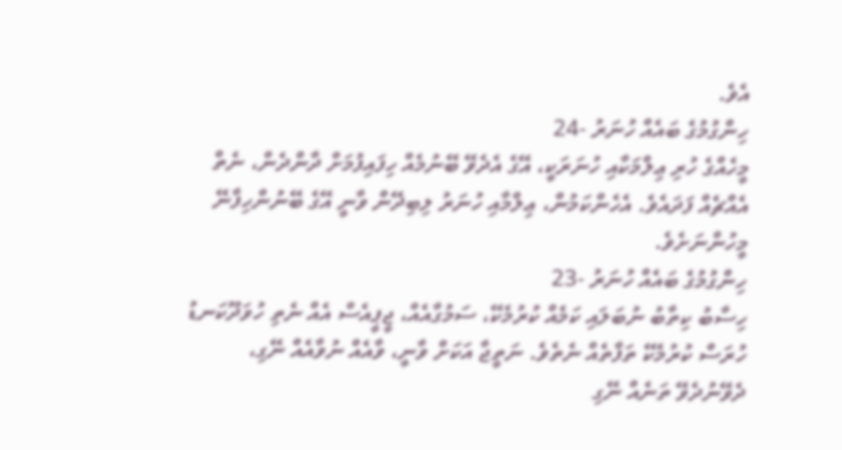އެވެ.
ހިންގުމުގެ ބައެއް ހުނަރު -24
މީހެއްގެ ހުރި ޢިލްމަކާއި ހުނަރަކީ، އޭގެ އެދެވޭ ބޭނުމެއް ހިފައިފުމަށް ދާންދެން، ނެތް އެއްޗެއް ފަދައެވެ. އެހެންކަމުން، ޢިލްމާއި ހުނަރު ލިބިދޭން ވާނީ އޭގެ ބޭނުންހިފާނޭ މީހުންނަށެވެ.
ހިންގުމުގެ ބައެއް ހުނަރު -23
ހިސާބު ކިތާބު ނުބަލައި ކަމެއް ކުރުމެކޭ، ސަމުގާއެއް، ޖީޕީއެސް އެއް ނެތި ހުވަދޫކަނޑު ހުރަސް ކުރުމެކޭ ތަފާތެއް ނެތެވެ. ނަތީޖާ އަކަށް ވާނީ، ވާއެއް ނުވާއެއް ނޭގި، ދެވޭނުދެވޭ ތަނެއް ނޭގި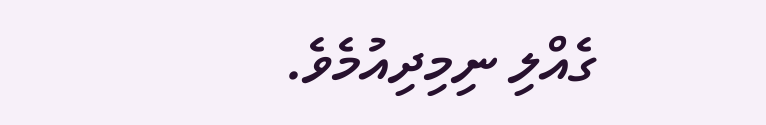ގެއްލި ނިމިދިއުމެވެ.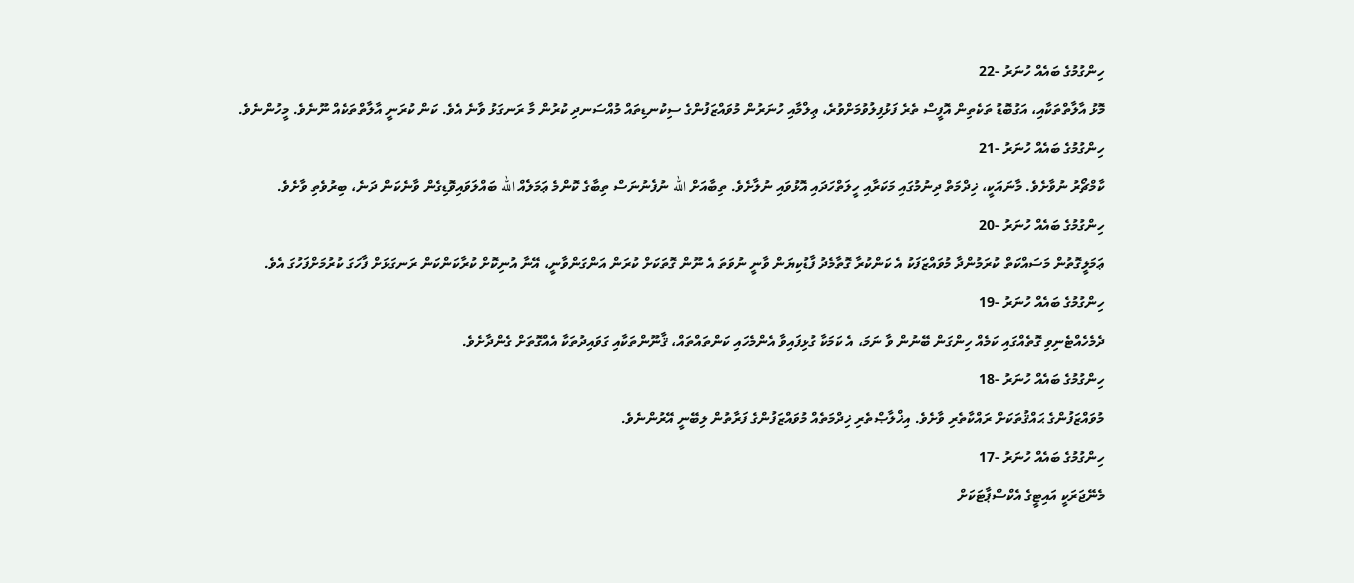ހިންގުމުގެ ބައެއް ހުނަރު -22
މޮޅު އާލާތްތަކާއި، އަގުބޮޑު ތަކެތިން އޮފީސް ތެރެ ފަޅުފިލުވުމަށްވުރެ، ޢިލްމާއި ހުނަރުން މުވައްޒަފުންގެ ސިކުނޑިތައް މުއްސަނދި ކުރުން މާ ރަނގަޅު ވާނެ އެވެ. ކަން ކުރަނީ އާލާތްތަކެއް ނޫނެވެ. މީހުންނެވެ.
ހިންގުމުގެ ބައެއް ހުނަރު -21
ކާމްޗޯރު ނުވާށެވެ. މާނައަކީ، ޚިދްމަތް ދިނުމުގައި މަކަރާއި ހީލަތްހަދައި އޮޅުވައި ނުލާށެވެ. ތިބާއަށް الله ނުފެނުނަސް ތިބާގެ ކޮންމެ ޢަމަލެއް الله ބައްލަވައިވޮޑިގެން ވާނެކަން ދަނެ، ބިރުވެތި ވާށެވެ.
ހިންގުމުގެ ބައެއް ހުނަރު -20
ޢަމަލީގޮތުން މަސައްކަތް ކުރަމުންދާ މުވައްޒަފަކު އެ ކަންކުރާ ގޮތާމެދު ފާޑުކިޔަން ވާނީ ނުވަތަ އެ ނޫން ގޮތަކަށް ކުރަން އަންގަންވާނީ، އޭނާ އުނިކޮށް ކުރާކަންކަން ރަނގަޅަށް ފާހަގަ ކުރުމަށްފަހުގަ އެވެ.
ހިންގުމުގެ ބައެއް ހުނަރު -19
ދެމެހެއްޓެނިވި ގޮތެއްގައި ކަމެއް ހިންގަން ބޭނުން ވާ ނަމަ، އެ ކަމަކާ ގުޅިފައިވާ އެންމެހައި ކަންތައްތައް، ޤާނޫންތަކާއި ގަވައިދުތަކާ އެއްގޮތަށް ގެންދާށެވެ.
ހިންގުމުގެ ބައެއް ހުނަރު -18
މުވައްޒަފުންގެ ޙައްޤުތަކަށް ރައްކާތެރި ވާށެވެ. އިޚްލާޞްތެރި ޚިދްމަތެއް މުވައްޒަފުންގެ ފަރާތުން ލިބޭނީ އޭރުންނެވެ.
ހިންގުމުގެ ބައެއް ހުނަރު -17
މެނޭޖަރަކީ އައިޓީގެ އެކްސްޕާޓަކަށް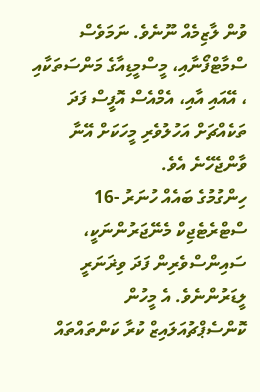ވުން ލާޒިމެއް ނޫނެވެ. ނަމަވެސް ސްމާޓްފޯނާއި، މީސްމީޑިއާގެ މަންސަތަކާއި ، އޭއައި އާއި، އެމްއެސް އޮފީސް ފަދަ ތަކެއްޗަށް އަހުލުވެރި މީހަކަށް އޭނާ ވާންޖެހޭނެ އެވެ.
ހިންގުމުގެ ބައެއް ހުނަރު -16
ސްޓްރެޓެޖިކް މެނޭޖަރުންނަކީ، ސައިންސްވެރިން ފަދަ ވިޜަނަރީ ލީޑަރުންނެވެ. އެ މީހުން ކޮންސެޕްޗުއަލައިޒް ކުރާ ކަންތައްތައް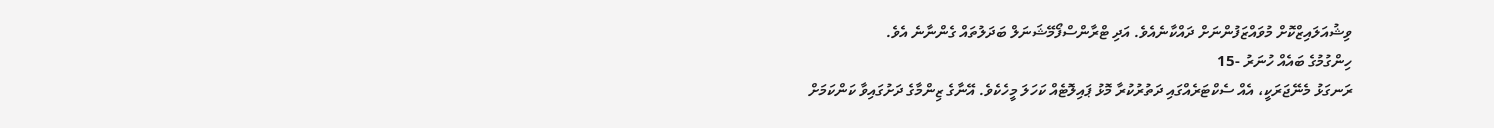ވިޝުއަލައިޒްކޮށް މުވައްޒަފުންނަށް ދައްކާނެއެވެ. އަދި ޓްރާންސްފޯމޭޝަނަލް ބަދަލުތައް ގެންނާނެ އެވެ.
ހިންގުމުގެ ބައެއް ހުނަރު -15
ރަނގަޅު މެނޭޖަރަކީ، އެއް ސެކްޓަރެއްގައި ދަތުރުކުރާ މޮޅު ޕައިލޮޓެއް ކަހަލަ މީހެކެވެ. އޭނާގެ ޒިންމާގެ ދަށުގައިވާ ކަންކަމަށް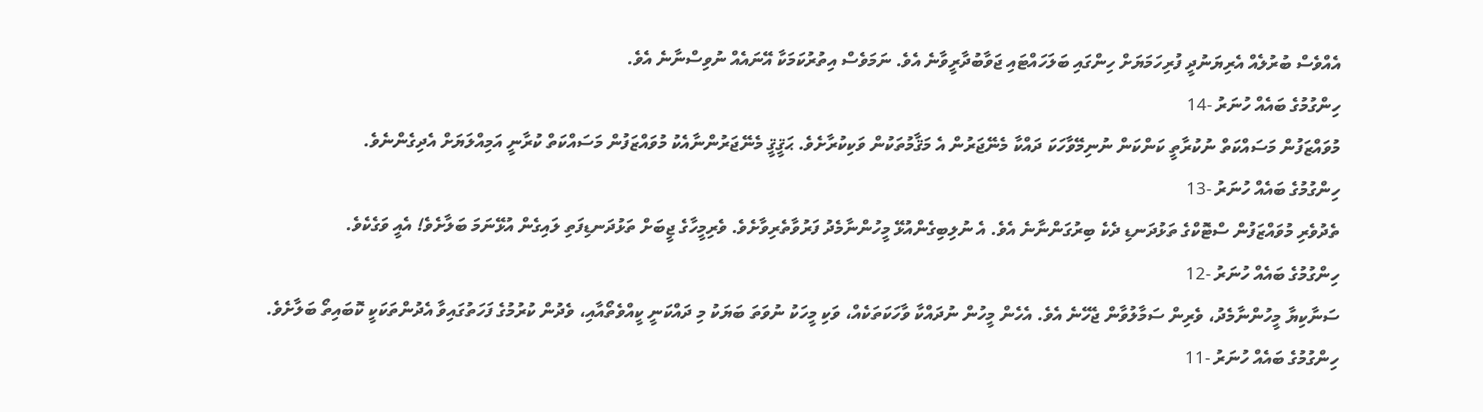އެއްވެސް ބުރުލެއް އެރިޔަނުދީ ފުރިހަމަޔަށް ހިންގައި ބަލަހައްޓައި ޖަވާބުދާރީވާނެ އެވެ. ނަމަވެސް އިތުރުކަމަކާ އޭނައެއް ނުވިސްނާނެ އެވެ.
ހިންގުމުގެ ބައެއް ހުނަރު -14
މުވައްޒަފުން މަސައްކަތް ނުކުރާތީ ކަންކަން ނުނިމޭވާހަކަ ދައްކާ މެނޭޖަރުން އެ މަޤާމުތަކުން ވަކިކުރާށެވެ. ޙަޤީޤީ މެނޭޖަރުންނާއެކު މުވައްޒަފުން މަސައްކަތް ކުރާނީ އަމިއްލަޔަށް އެދިގެންނެވެ.
ހިންގުމުގެ ބައެއް ހުނަރު -13
ތެދުވެރި މުވައްޒަފުން ސްޓޮކްގެ ތަޅުދަނޑި ދެކެ ބިރުގަންނާނެ އެވެ. އެ ނުލިބިގެންއުޅޭ މީހުންނާމެދު ފަރުވާތެރިވާށެވެ. ވެރިމީހާގެ ޖީބަށް ތަޅުދަނޑިފަތި ލައިގެން އުޅޭނަމަ ބަލާށެވެ! އެއީ ވަގެކެވެ.
ހިންގުމުގެ ބައެއް ހުނަރު -12
ސަނާކިޔާ މީހުންނާމެދު، ވެރިން ސަމާލުވާން ޖެހޭނެ އެވެ. އެހެން މީހުން ނުދައްކާ ވާހަކަތަކެއް، ވަކި މީހަކު ނުވަތަ ބަޔަކު މި ދައްކަނީ ކީއްވެތޯއާއި، ވެދުން ކުރުމުގެ ފަހަތުގައިވާ އެދުންތަކަކީ ކޮބައިތޯ ބަލާށެވެ.
ހިންގުމުގެ ބައެއް ހުނަރު -11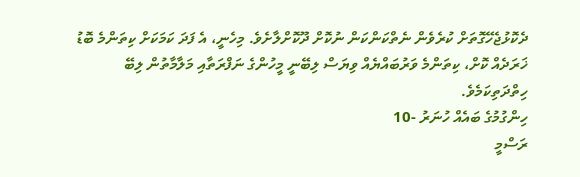ދެކޮޅުޖެހޭގޮތަށް ކުރެވެން ނެތްކަންކަން ނުކޮށް ދޫކޮށްލާށެވެ. މިހެނީ، އެ ފަދަ ކަމަކަށް ކިތަންމެ ބޮޑު ޚަރަދެއް ކޮށް، ކިތަންމެ ވަރުބައްޔެއް ވިޔަސް ލިބޭނީ މީހުންގެ ނަފްރަތާއި މަލާމާތުން ލިބޭ ހިތްދަތިކަމެވެ.
ހިންގުމުގެ ބައެއް ހުނަރު -10
ރަސްމީ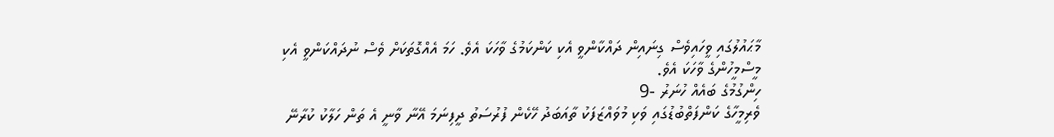މާޙައުލުގައި ވީހައިވެސް ގިނައިން ދައްކާންވީ އެކި ކަންކަމުގެ ވާހަކަ އެވެ. ހަމަ އެއްގޮތަކަށް ވެސް ނުދައްކަންވީ އެކި މީސްމީހުންގެ ވާހަކަ އެވެ.
ހިންގުމުގެ ބައެއް ހުނަރު -9
ވެރިމީހާގެ ކަންފަތްބުޑުގައި ވަކި މުވައްޒަފަކު ތާއަބަދު ހޭކެން ފުރުސަތު ދީފިނަމަ އޭނާ ވާނީ އެ ތަން ހަލާކު ކުރާނޭ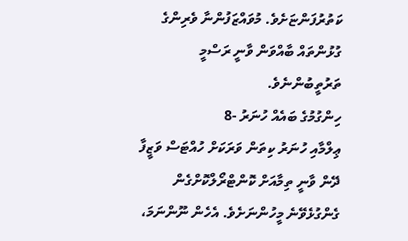ކަތުރުފަންޏަށެވެ. މުވައްޒަފުންނާ ވެރިންގެ ގުޅުންތައް ބާއްވަން ވާނީ ރަސްމީ ތަރުތީބުންނެވެ.
ހިންގުމުގެ ބައެއް ހުނަރު -8
ޢިލްމާއި ހުނަރު ކިތަން ވަރަކަށް ހުއްޓަސް ވަޒީފާ ދޭން ވާނީ ތިމާއަށް ކޮންޓްރޯލްކޮށްގެން ގެންގުޅެވޭނެ މީހުންނަށެވެ. އެހެން ނޫންނަމަ،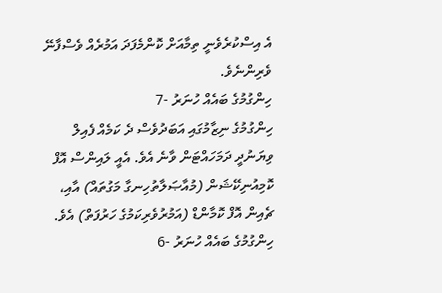އެ އިސްކުރެވެނީ ތިމާއަށް ކޮންމެފަދަ އަމުރެއް ވެސްފާނޭ ވެރިންނެވެ.
ހިންގުމުގެ ބައެއް ހުނަރު -7
ހިންގުމުގެ ނިޒާމުގައި އަބަދުވެސް ދެ ކަމެއް ފެއިލް ވިޔަނުދީ ދަމަހައްޓަން ވާނެ އެވެ. އެއީ ލައިންސް އޮފް ކޮމިއުނިކޭޝަން (މުއާޞަލާތުހިނގާ މަގުތައް) އާއި، ޗެއިން އޮފް ކޮމާންޑް (އަމުރުވެރިކަމުގެ ހަރުފަތް) އެވެ.
ހިންގުމުގެ ބައެއް ހުނަރު -6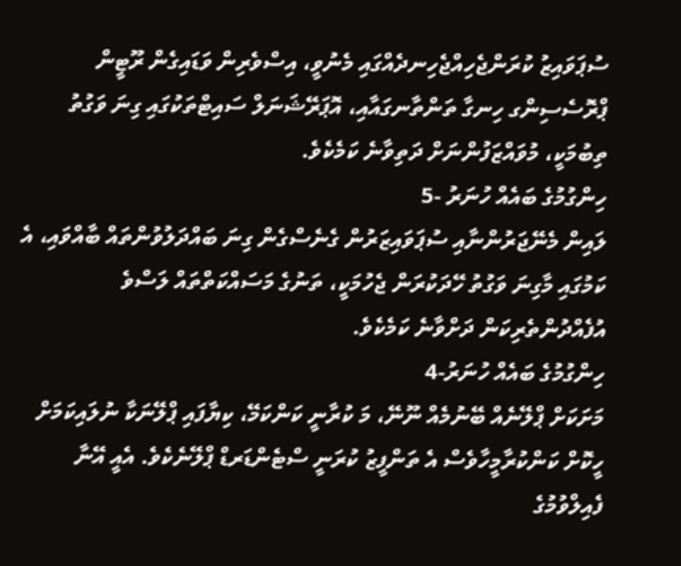ސުޕަވައިޒު ކުރަންޖެހިއްޖެހިނދެއްގައި މެނުވީ، އިސްވެރިން ވަޑައިގެން ރޫޓީން ޕްރޮސެސިންގ ހިނގާ ތަންތާނގައާއި، އޮޕަރޭޝަނަލް ސައިޓްތަކުގައި ގިނަ ވަގުތު ތިބުމަކީ، މުވައްޒަފުންނަށް ދަތިވާނެ ކަމެކެވެ.
ހިންގުމުގެ ބައެއް ހުނަރު -5
ލައިން މެނޭޖަރުންނާއި ސުޕަވައިޒަރުން ގެނެސްގެން ގިނަ ބައްދަލުވުންތައް ބާއްވައި، އެ ކަމުގައި މާގިނަ ވަގުތު ހޭދަކުރަން ޖެހުމަކީ، ތަނުގެ މަސައްކަތްތައް ލަސްވެ އުފެއްދުންތެރިކަން ދަށްވާނެ ކަމެކެވެ.
ހިންގުމުގެ ބައެއް ހުނަރު-4
މަށަކަށް ޕްލޭނެއް ބޭނުމެއް ނޫނޭ، މަ ކުރާނީ ކަންކަމޭ، ކިޔާފައި ޕްލޭނަކާ ނުލައިކަމަށް ހީކޮށް ކަންކުރާމީހާވެސް އެ ތަންފީޒު ކުރަނީ ސްޓެންޑަރޑް ޕްލޭނެކެވެ. އެއީ އޭނާ ފެއިލްވުމުގެ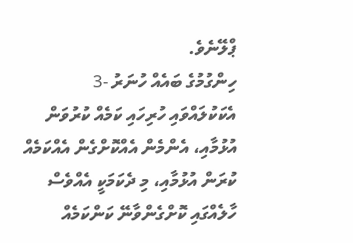ޕްލޭނެވެ.
ހިންގުމުގެ ބައެއް ހުނަރު -3
އެކަކުލައްވައި ހުރިހައި ކަމެއް ކުރުވަން އުޅުމާއި، އެންމެން އެއްކޮށްގެން އެއްކަމެއް ކުރަން އުޅުމާއި، މި ދެކަމަކީ އެއްވެސް ހާލެއްގައި ކޮށްގެންވާނޭ ކަންކަމެއް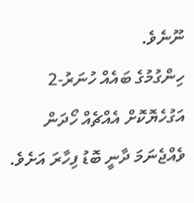ނޫނެވެ.
ހިންގުމުގެ ބައެއް ހުނަރު-2
އަގުހެޔޮކޮށް އެއްޗެއް ހޯދަން ވެއްޖެނަމަ ދާނީ ބޮޑު ފިހާރަ އަށެވެ.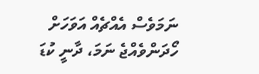ނަމަވެސް އެއްޗެއް އަވަހަށް ހޯދަންވެއްޖެ ނަމަ، ދާނީ ކުޑަ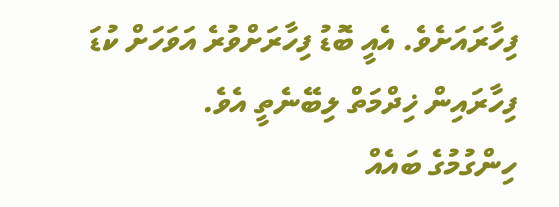ފިހާރައަށެވެ. އެއީ ބޮޑު ފިހާރަށްވުރެ އަވަހަށް ކުޑަ ފިހާރައިން ޚިދްމަތް ލިބޭނެތީ އެވެ.
ހިންގުމުގެ ބައެއް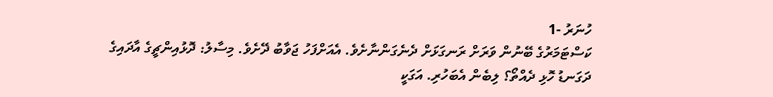ހުނަރު -1
ކަސްޓަމަރުގެ ބޭނުން ވަރަށް ރަނގަޅަށް ދެނެގަންނާށެވެ. އެއަށްފަހު ޖަވާބު ދޭށެވެ. މިސާލު: ދޮޅުއިންޗީގެ އާދައިގެ ދަގަނޑު ހޮޅި ދެއްތޯ؟ ލިބެން އެބަހުރި. އަގަކީ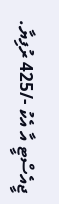ޖީއެސްޓީ އާ އެކު -/425 ރުފިޔާ.